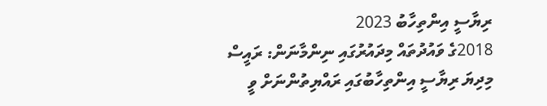ރިޔާސީ އިންތިހާބު 2023
2018ގެ ވައުދުތައް މިދައުރުގައި ނިންމާނަން: ރައީސް
މިދިޔަ ރިޔާސީ އިންތިހާބުގައި ރައްޔިތުންނަށް ވީ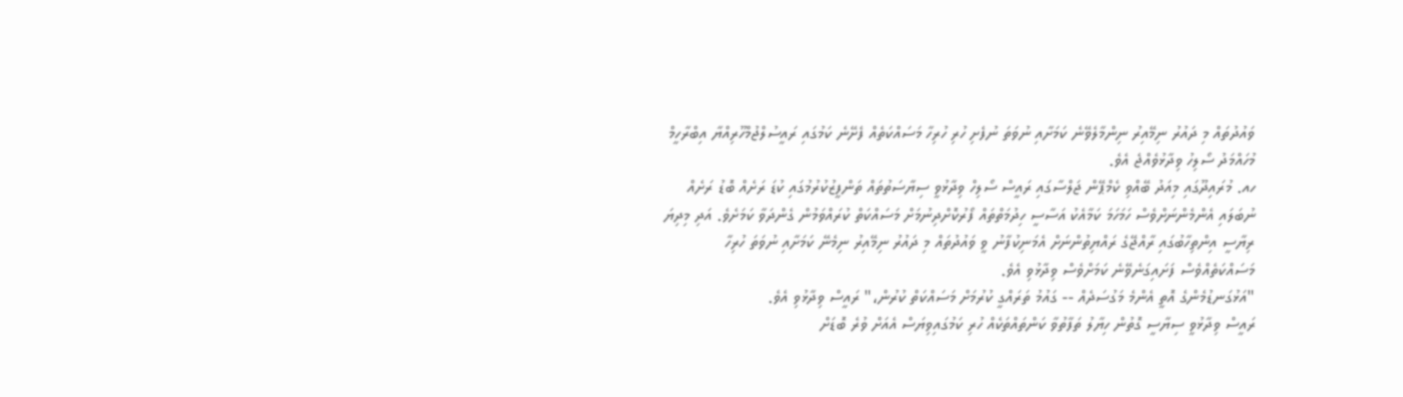ވައުދުތައް މި ދައުރު ނިމޭއިރު ނިންމާލެވޭނެ ކަމަށާއި ނުވަތަ ނުފެށި ހުރި ހުރިހާ މަސައްކަތެއް ފެށޭނެ ކަމުގައި ރައީސުލްޖުމްހޫރިއްޔާ އިބްރާހީމް މުހައްމަދު ސޯލިހު ވިދާޅުވެއްޖެ އެވެ.
ހއ. މުރައިދޫގައި މިއަދު ބޭއްވި ކެމްޕޭން ޖަލްސާގައި ރައީސް ސޯލިހް ވިދާޅުވީ ސިޔާސަތުތައް ތަންފީޒުކުރުމުގައި ކުޑަ ރަށެއް ބޮޑު ރަށެއް ނުބަލައި އެންމެންނަށްވެސް ހަމަހަމަ ކަމާއެކު އަސާސީ ހިދުމަތްތައް ފޯރުކޮށްދިނުމަށް މަސައްކަތް ކުރައްވަމުން ގެންދަވާ ކަމަށެވެ. އަދި މިދިޔަ ރިޔާސީ އިންތިހާބުގައި ރާއްޖޭގެ ރައްޔިތުންނަށް އެމަނިކުފާނު ވީ ވައުދުތައް މި ދައުރު ނިމޭއިރު ނިމެނޭ ކަމަށާއި ނުވަތަ ހުރިހާ މަސައްކަތެއްވެސް ފަށައިގަނެވޭނެ ކަމަށްވެސް ވިދާޅުވި އެވެ.
"އަޅުގަނޑުމެންގެ އޮތީ އެންމެ މަގުސަދެއް -- ގައުމު ތަރައްގީ ކުރުމަށް މަސައްކަތް ކުރުން،" ރައީސް ވިދާޅުވި އެވެ.
ރައީސް ވިދާޅުވީ ސިޔާސީ ގޮތުން ހިޔާލު ތަފާތުވާ ކަންތައްތަކެއް ހުރި ކަމުގައިވިޔަސް އެއަށް ވުރެ ބޮޑަށް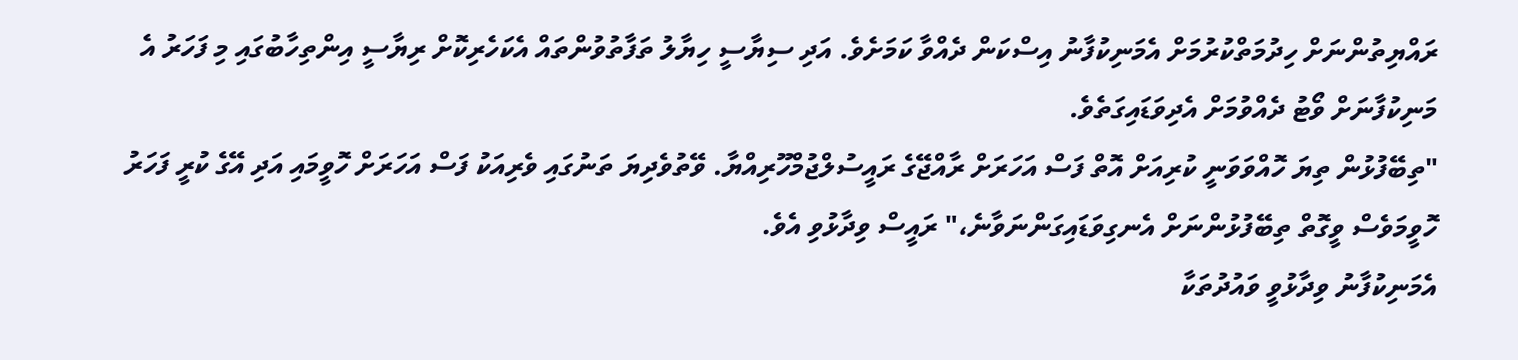ރައްޔިތުންނަށް ހިދުމަތްކުރުމަށް އެމަނިކުފާނު އިސްކަން ދެއްވާ ކަމަށެވެ. އަދި ސިޔާސީ ހިޔާލު ތަފާތުވުންތައް އެކަހެރިކޮށް ރިޔާސީ އިންތިހާބުގައި މި ފަހަރު އެ މަނިކުފާނަށް ވޯޓު ދެއްވުމަށް އެދިވަޑައިގަތެވެ.
"ތިބޭފުޅުން ތިޔަ ހޮއްވަވަނީ ކުރިއަށް އޮތް ފަސް އަހަރަށް ރާއްޖޭގެ ރައީސުލްޖުމްހޫރިއްޔާ. ވޭތުވެދިޔަ ތަނުގައި ވެރިއަކު ފަސް އަހަރަށް ހޮވީމައި އަދި އޭގެ ކުރީ ފަހަރު ހޮވީމަވެސް ވީގޮތް ތިބޭފުޅުންނަށް އެނގިވަޑައިގަންނަވާނެ،" ރައީސް ވިދާޅުވި އެވެ.
އެމަނިކުފާނު ވިދާޅުވީ ވައުދުތަކާ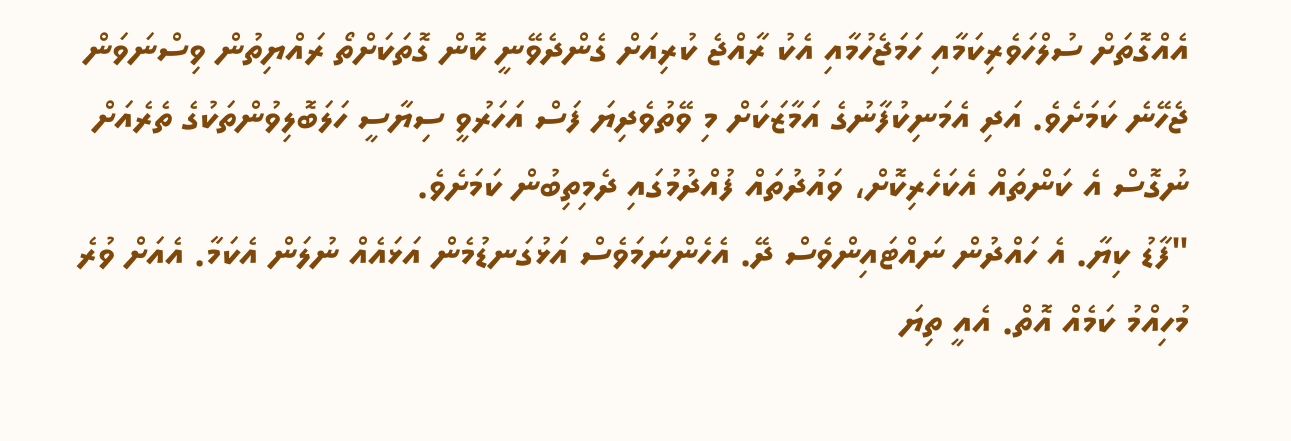އެއްގޮތަށް ސުލްހަވެރިކަމާއި ހަމަޖެހުމާއި އެކު ރާއްޖެ ކުރިއަށް ގެންދެވޭނީ ކޮން ގޮތަކަށްތޯ ރައްޔިތުން ވިސްނަވަން
ޖެހޭނެ ކަމަށެވެ. އަދި އެމަނިކުފާނުގެ އަމާޒަކަށް މި ވޭތުވެދިޔަ ފަސް އަހަރުވީ ސިޔާސީ ހަލަބޮލިވުންތަކުގެ ތެރެއަށް ނުގޮސް އެ ކަންތައް އެކަހެރިކޮށް، ވައުދުތައް ފުއްދުމުގައި ދެމިތިބުން ކަމަށެވެ.
"ފާޑު ކިޔާ. އެ ހައްދުން ނައްޓައިންވެސް ދޭ. އެހެންނަމަވެސް އަޅުގަނޑުމެން އަޅައެއް ނުލަން އެކަމާ. އެއަށް ވުރެ މުހިއްމު ކަމެއް އޮތް. އެއީ ތިޔަ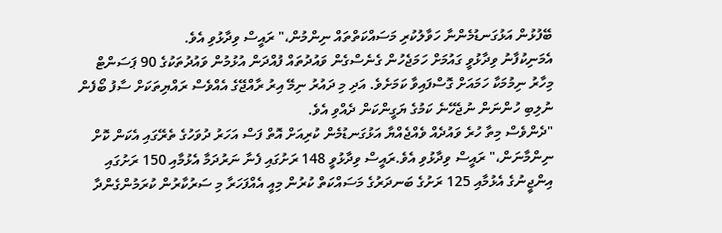ބޭފުޅުން އަޅުގަނޑުމެންނާ ހަވާލުކުރި މަސައްކަތްތައް ނިންމުން،" ރައީސް ވިދާޅުވި އެވެ.
އެމަނިކުފާނު ވިދާޅުވީ ގައުމަށް ހަމަޖެހުން ގެނެސްގެން ވައުދުތައް ފުއްދަން އުޅުމުން ވައުދުތަކުގެ 90 ޕަސަންޓް މިހާރު ނިމުމަކާ ހަމައަށް ގޮސްފައިވާ ކަމަށެވެ. އަދި މި ދައުރު ނިމޭ އިރު ރާއްޖޭގެ އެއްވެސް ރައްޔިތަކަށް ސާފު ބޯފެން ނުލިބި ހުންނަން ނުޖެހޭނެ ކަމުގެ ޔަގީންކަން ދެއްވި އެވެ.
"ދެންވެސް މިތާ ހުރެ ވައުދެއް ވެއްޖެއްޔާ އަޅުގަނޑުމެން ކުރިއަށް އޮތް ފަސް އަހަރު ދުވަހުގެ ތެރޭގައި އެކަން ކޮށް ނިންމާނަން،" ރައީސް ވިދާޅުވި އެވެ.ރައީސް ވިދާޅުވީ 148 ރަށުގައި ފެނާ ނަރުދަމާ އެޅުމާއި 150 ރަށުގައި އިންޖީނުގެ އެޅުމާއި 125 ރަށުގެ ބަނދަރުގެ މަސައްކަތް ކުރުން މިއީ އެއްފަހަރާ މި ސަރުކާރުން ކުރަމުންގެންދާ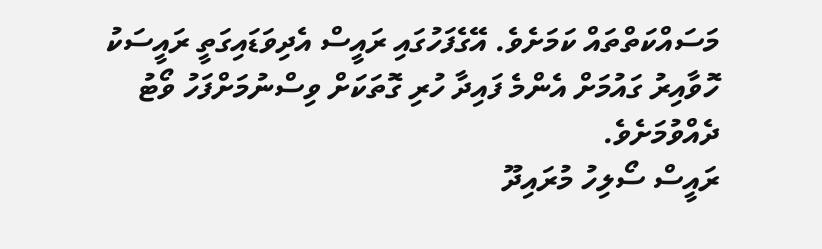މަސައްކަތްތައް ކަމަށެވެ. އޭގެފަހުގައި ރައީސް އެދިވަޑައިގަތީ ރައީސަކު ހޮވާއިރު ގައުމަށް އެންމެ ފައިދާ ހުރި ގޮތަކަށް ވިސްނުމަށްފަހު ވޯޓު ދެއްވުމަށެވެ.
ރައީސް ސޯލިހު މުރައިދޫ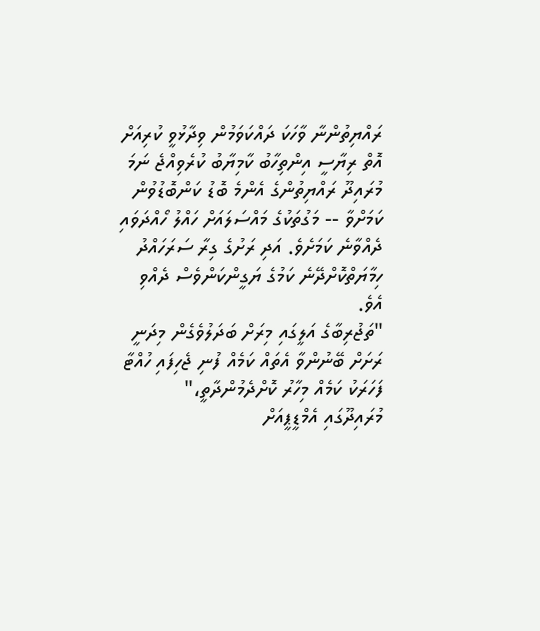ރައްޔިތުންނާ ވާހަކަ ދައްކަވަމުން ވިދާޅުވީ ކުރިއަށް އޮތް ރިޔާސީ އިންތިހާބު ކާމިޔާބު ކުރެވިއްޖެ ނަމަ މުރައިދޫ ރައްޔިތުންގެ އެންމެ ބޮޑު ކަންބޮޑުވުން ކަމަށްވާ -- މަގުތަކުގެ މައްސަލައަށް ހައްލު ހޯއްދަވައި ދެއްވާނެ ކަމަށެވެ. އަދި ރަށުގެ ގިރާ ސަރަހައްދު ހިމާޔަތްކޮށްދޭނެ ކަމުގެ ޔަގީންކަންވެސް ދެއްވި އެވެ.
"ތަޖުރިބާގެ އަލީގައި މިރަށް ބަދަލުވެގެން މިދަނީ ރަށަށް ބޭނުންވާ އެތައް ކަމެއް ފުނި ޖެހިފައި ހުއްޓާ ފަހަރަކު ކަމެއް މިހާރު ކޮށްދެމުންދާތީ،" މުރައިދޫގައި އެމްޑީޕީއަށް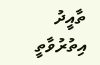ތާއީދު އިތުރުވާތީ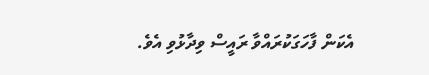އެކަން ފާހަގަކުރައްވާ ރައީސް ވިދާޅުވި އެވެ.